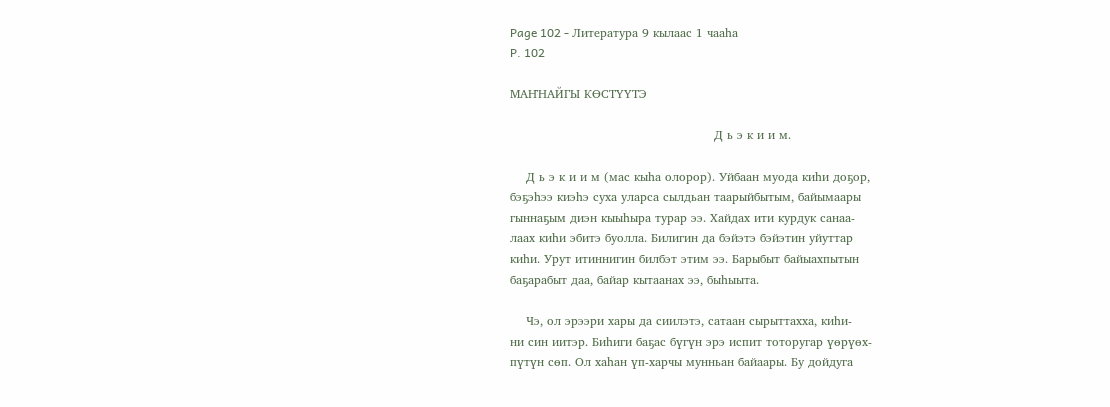Page 102 - Литература 9 кылаас 1 чааһа
P. 102

МАҤНАЙГЫ КӨСТҮҮТЭ

                                                   Д ь э к и и м.

    Д ь э к и и м (мас кыһа олорор). Уйбаан муода киһи доҕор,
бэҕэһээ киэһэ суха уларса сылдьан таарыйбытым, байымаары
гыннаҕым диэн кыыһыра турар ээ. Хайдах ити курдук санаа-
лаах киһи эбитэ буолла. Билигин да бэйэтэ бэйэтин уйуттар
киһи. Урут итиннигин билбэт этим ээ. Барыбыт байыахпытын
баҕарабыт даа, байар кытаанах ээ, быһыыта.

    Чэ, ол эрээри хары да сиилэтэ, сатаан сырыттахха, киһи-
ни син иитэр. Биһиги баҕас бүгүн эрэ испит тоторугар үөрүөх-
пүтүн сөп. Ол хаһан үп-харчы мунньан байаары. Бу дойдуга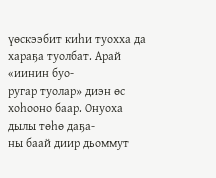үөскээбит киһи туохха да хараҕа туолбат. Арай «иинин буо-
ругар туолар» диэн өс хоһооно баар. Онуоха дылы төһө даҕа-
ны баай диир дьоммут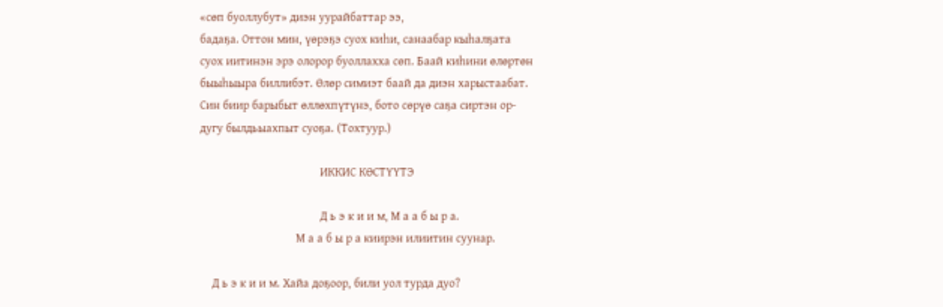«сөп буоллубут» диэн уурайбаттар ээ,
бадаҕа. Оттон мин, үөрэҕэ суох киһи, санаабар кыһалҕата
суох иитинэн эрэ олорор буоллахха сөп. Баай киһини өлөртөн
быыһыыра биллибэт. Өлөр симиэт баай да диэн харыстаабат.
Син биир барыбыт өллөхпүтүнэ, бото сөрүө саҕа сиртэн ор-
дугу былдьыахпыт суоҕа. (Тохтуур.)

                                        ИККИС КӨСТҮҮТЭ

                                        Д ь э к и и м, М а а б ы р а.
                                М а а б ы р а киирэн илиитин суунар.

    Д ь э к и и м. Хайа доҕоор, били уол турда дуо?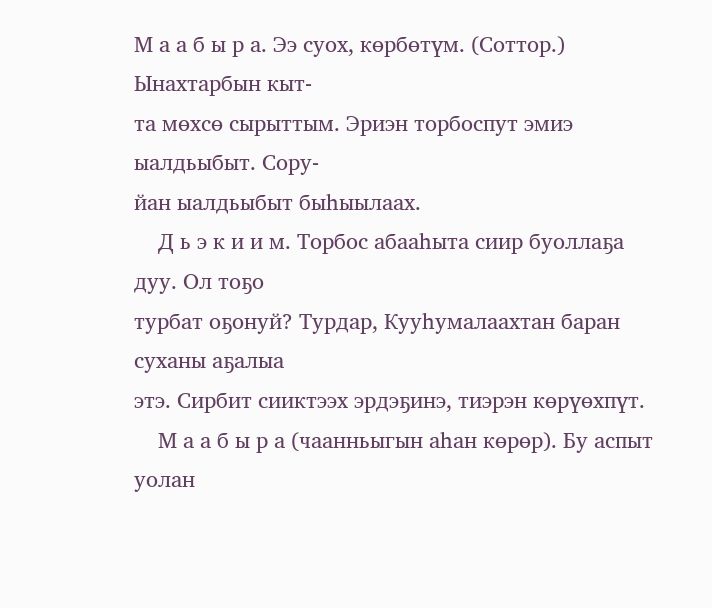М а а б ы р а. Ээ суох, көрбөтүм. (Соттор.) Ынахтарбын кыт-
та мөхсө сырыттым. Эриэн торбоспут эмиэ ыалдьыбыт. Сору-
йан ыалдьыбыт быһыылаах.
    Д ь э к и и м. Торбос абааһыта сиир буоллаҕа дуу. Ол тоҕо
турбат оҕонуй? Турдар, Кууһумалаахтан баран суханы аҕалыа
этэ. Сирбит сииктээх эрдэҕинэ, тиэрэн көрүөхпүт.
    М а а б ы р а (чаанньыгын аһан көрөр). Бу аспыт уолан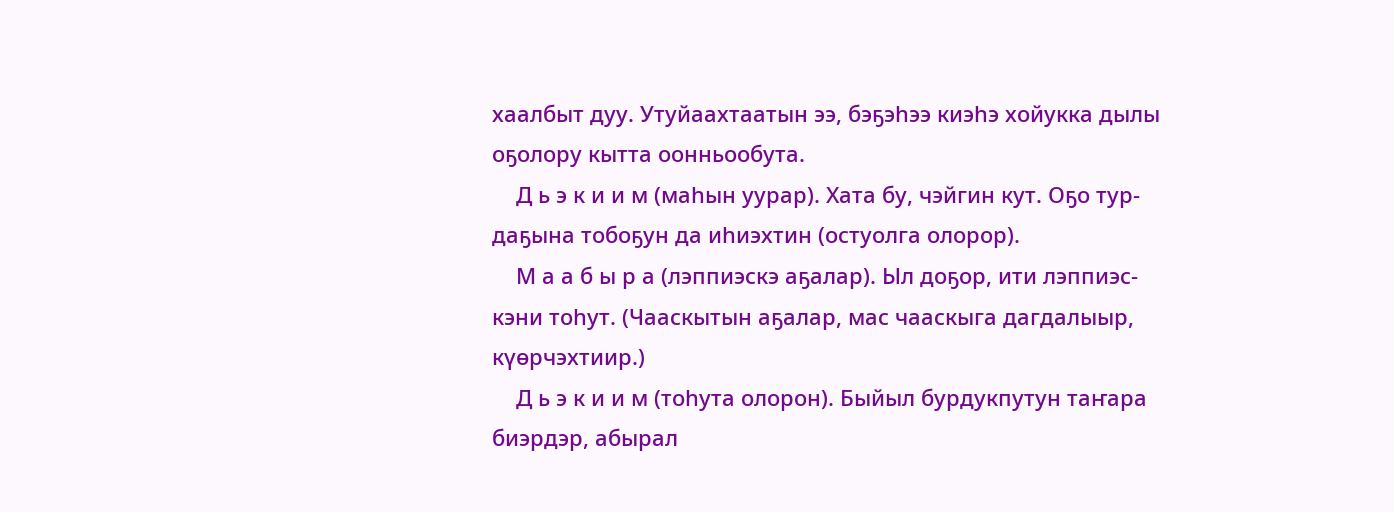хаалбыт дуу. Утуйаахтаатын ээ, бэҕэһээ киэһэ хойукка дылы
оҕолору кытта оонньообута.
    Д ь э к и и м (маһын уурар). Хата бу, чэйгин кут. Оҕо тур-
даҕына тобоҕун да иһиэхтин (остуолга олорор).
    М а а б ы р а (лэппиэскэ аҕалар). Ыл доҕор, ити лэппиэс-
кэни тоһут. (Чааскытын аҕалар, мас чааскыга дагдалыыр,
күөрчэхтиир.)
    Д ь э к и и м (тоһута олорон). Быйыл бурдукпутун таҥара
биэрдэр, абырал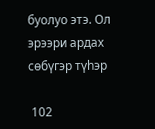буолуо этэ. Ол эрээри ардах сөбүгэр түһэр

 102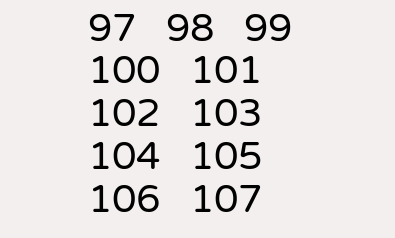97   98   99   100   101   102   103   104   105   106   107